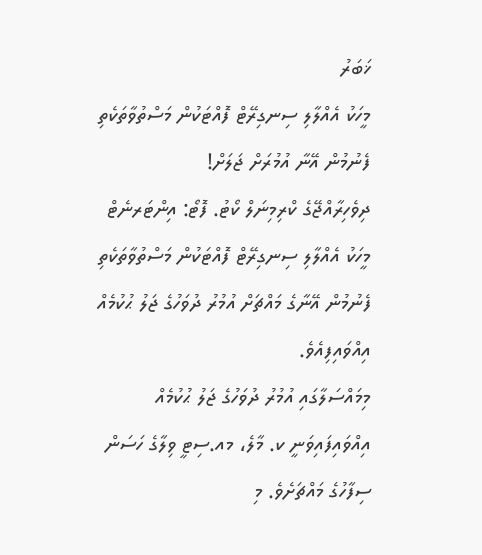ޚަބަރު
މީހަކު އެއްލާލި ސިނގިރޭޓް ފޮއްޓަކުން މަސްތުވާތަކެތި ފެނުމުން އޭނާ އުމުރަށް ޖަލަށް!
ދިވެހިރާއްޖޭގެ ކްރިމިނަލް ކޯޓު. ފޮޓޯ: އިންޓަރނެޓް
މީހަކު އެއްލާލި ސިނގިރޭޓް ފޮއްޓަކުން މަސްތުވާތަކެތި ފެނުމުން އޭނާގެ މައްޗަށް އުމުރު ދުވަހުގެ ޖަލު ޙުކުމެއް އިއްވައިފިއެވެ.
މިމައްސަލާގައި އުމުރު ދުވަހުގެ ޖަލު ޙުކުމެއް އިއްވައިފައިވަނީ ކ. މާލެ، މއ.ސިޓީ ވިލާގެ ހަސަން ސިފާހުގެ މައްޗަށެވެ. މި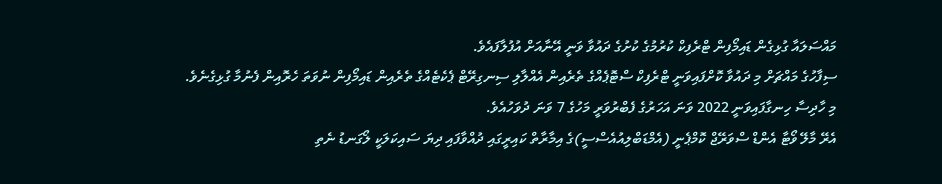މައްސަލައާ ގުޅިގެން ޑައިމޯފިން ޓްރެފިކް ކުރުމުގެ ކުށުގެ ދައުވާ ވަނީ އޭނާއަށް އުފުލާފައެވެ.
ސިފާހުގެ މައްޗަށް މި ދައުވާ ކޮށްފައިވަނީ ޓްރެފިކް ސްޓޮޕެއްގެ ތެރެއިން އެއްލާލި ސިނގިރޭޓް ޕެކެޓެއްގެ ތެރެއިން ޑައިމޯފިން ނުވަތަ ހެރޮއިން ފެނުމާ ގުޅިގެނެވެ.
މި ހާދިސާ ހިނގާފައިވަނީ 2022 ވަނަ އަހަރުގެ ފެބްރުވަރީ މަހުގެ 7 ވަނަ ދުވަހުއެވެ.
އެރޭ މާލޭ ވޯޓާ އެންޑް ސްވަރޭޖް ކޮމްޕެނީ (އެމްޑަބްލިއުއެސްސީ)ގެ އިމާރާތް ކައިރީގައި ދުއްވާފައި ދިޔަ ސައިކަލަކީ ލޯގަނޑު ނެތި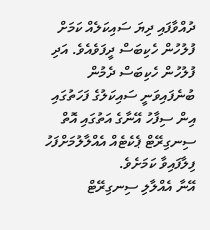ދުއްވާފައި ދިޔަ ސައިކަލެއް ކަމަށް ފުލުހުން ހެކިބަސް ދީފަވެއެވެ. އަދި ފުލުހުން ހެކިބަސް ދެމުން ބުނެފައިވަނީ ސައިކަލުގެ ފަހަތުގައި އިން ސިފާހު އޭނާގެ އަތުގައި އޮތް ސިނގިރޭޓް ޕެކެޓެއް އެއްލާލުމަށްފަހު ފިލާފައިވާ ކަމަށެވެ.
އޭނާ އެއްލާލި ސިނގިރޭޓް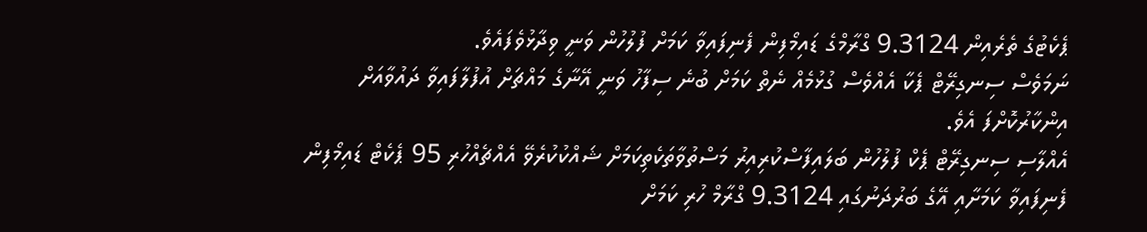ޕެކެޓުގެ ތެރެއިން 9.3124 ގްރާމްގެ ޑައިމޯފިން ފެނިފައިވާ ކަމަށް ފުލުހުން ވަނީ ވިދާޅުވެފައެވެ.
ނަމަވެސް ސިނގިރޭޓް ޕެކާ އެއްވެސް ގުޅުމެއް ނެތް ކަމަށް ބުނެ ސިފާހު ވަނީ އޭނާގެ މައްޗަށް އުފުލާފައިވާ ދައުވާއަށް އިންކާރުކޮށްފަ އެވެ.
އެއްލާސި ސިނގިރޭޓް ޕެކް ފުލުހުން ބަލައިފާސްކުރިއިރު މަސްތުވާތަކެތިކަމަށް ޝައްކުކުރެވޭ އެއްޗެއްހުރި 95 ޕެކެޓް ޑައިމޯފިން ފެނިފައިވާ ކަމަށާއި އޭގެ ބަރުދަނުގައި 9.3124 ގްރާމް ހުރި ކަމަށް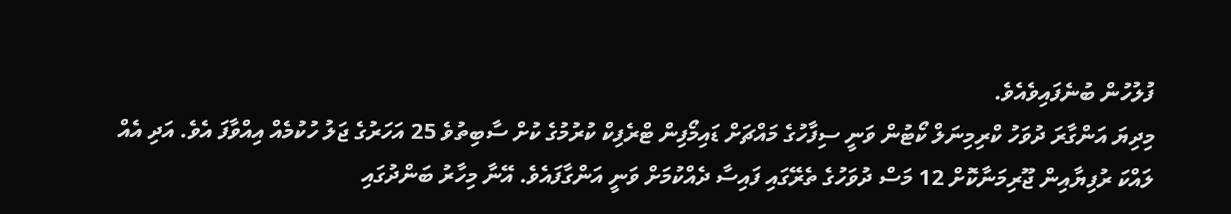ފުލުހުން ބުނެފައިވެއެވެ.
މިދިޔަ އަންގާރަ ދުވަހު ކްރިމިނަލް ކޯޓުން ވަނީ ސިފާހުގެ މައްޗަށް ޑައިމޯފިން ޓްރެފިކް ކުރުމުގެ ކުށް ސާބިތުވެ 25 އަހަރުގެ ޖަލު ހުކުމެއް އިއްވާފަ އެވެ. އަދި އެއް ލައްކަ ރުފިޔާއިން ޖޫރިމަނާކޮށް 12 މަސް ދުވަހުގެ ތެރޭގައި ފައިސާ ދެއްކުމަށް ވަނީ އަންގާފައެވެ. އޭނާ މިހާރު ބަންދުގައި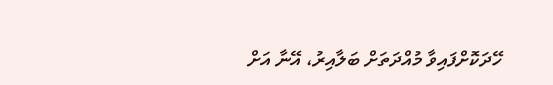ހޭދަކޮށްފައިވާ މުއްދަތަށް ބަލާއިރު، އޭނާ އަށް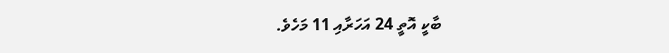ބާކީ އޮތީ 24 އަހަރާއި 11 މަހެވެ.